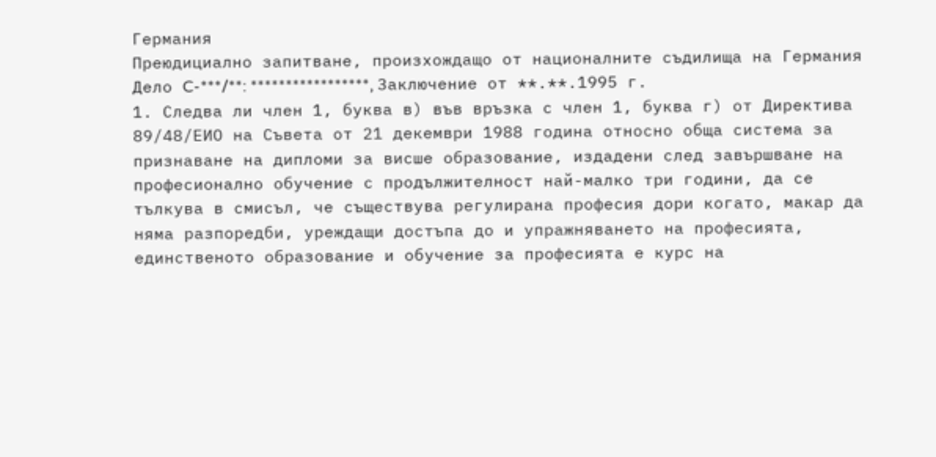Германия
Преюдициално запитване, произхождащо от националните съдилища на Германия
Дело C-***/**: *****************, Заключение от **.**.1995 г.
1. Следва ли член 1, буква в) във връзка с член 1, буква г) от Директива 89/48/ЕИО на Съвета от 21 декември 1988 година относно обща система за признаване на дипломи за висше образование, издадени след завършване на професионално обучение с продължителност най-малко три години, да се тълкува в смисъл, че съществува регулирана професия дори когато, макар да няма разпоредби, уреждащи достъпа до и упражняването на професията, единственото образование и обучение за професията е курс на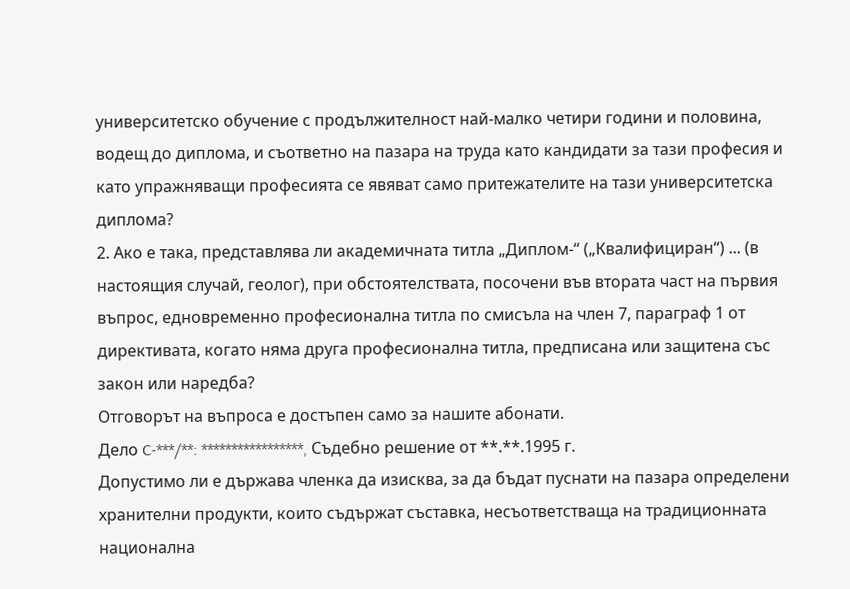университетско обучение с продължителност най-малко четири години и половина, водещ до диплома, и съответно на пазара на труда като кандидати за тази професия и като упражняващи професията се явяват само притежателите на тази университетска диплома?
2. Ако е така, представлява ли академичната титла „Диплом-“ („Квалифициран“) ... (в настоящия случай, геолог), при обстоятелствата, посочени във втората част на първия въпрос, едновременно професионална титла по смисъла на член 7, параграф 1 от директивата, когато няма друга професионална титла, предписана или защитена със закон или наредба?
Отговорът на въпроса е достъпен само за нашите абонати.
Дело C-***/**: *****************, Съдебно решение от **.**.1995 г.
Допустимо ли е държава членка да изисква, за да бъдат пуснати на пазара определени хранителни продукти, които съдържат съставка, несъответстваща на традиционната национална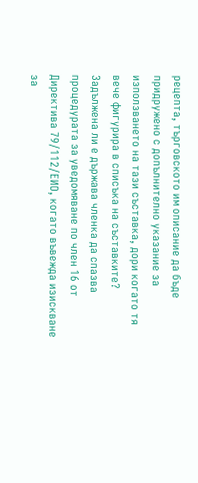рецепта, търговското им описание да бъде придружено с допълнително указание за използването на тази съставка, дори когато тя вече фигурира в списъка на съставките?
Задължена ли е държава членка да спазва процедурата за уведомяване по член 16 от Директива 79/112/ЕИО, когато въвежда изискване за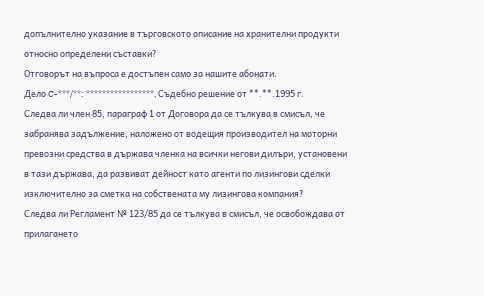допълнително указание в търговското описание на хранителни продукти относно определени съставки?
Отговорът на въпроса е достъпен само за нашите абонати.
Дело C-***/**: *****************, Съдебно решение от **.**.1995 г.
Следва ли член 85, параграф 1 от Договора да се тълкува в смисъл, че забранява задължение, наложено от водещия производител на моторни превозни средства в държава членка на всички негови дилъри, установени в тази държава, да развиват дейност като агенти по лизингови сделки изключително за сметка на собствената му лизингова компания?
Следва ли Регламент № 123/85 да се тълкува в смисъл, че освобождава от прилагането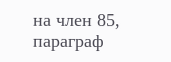на член 85, параграф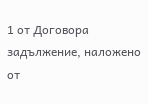1 от Договора задължение, наложено от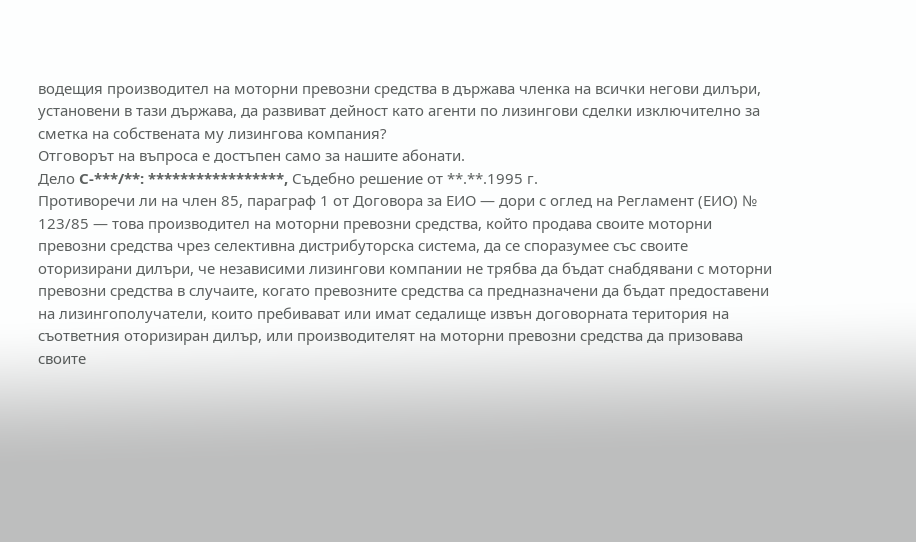водещия производител на моторни превозни средства в държава членка на всички негови дилъри, установени в тази държава, да развиват дейност като агенти по лизингови сделки изключително за сметка на собствената му лизингова компания?
Отговорът на въпроса е достъпен само за нашите абонати.
Дело C-***/**: *****************, Съдебно решение от **.**.1995 г.
Противоречи ли на член 85, параграф 1 от Договора за ЕИО — дори с оглед на Регламент (ЕИО) № 123/85 — това производител на моторни превозни средства, който продава своите моторни превозни средства чрез селективна дистрибуторска система, да се споразумее със своите оторизирани дилъри, че независими лизингови компании не трябва да бъдат снабдявани с моторни превозни средства в случаите, когато превозните средства са предназначени да бъдат предоставени на лизингополучатели, които пребивават или имат седалище извън договорната територия на съответния оторизиран дилър, или производителят на моторни превозни средства да призовава своите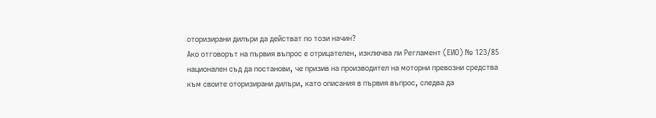оторизирани дилъри да действат по този начин?
Ако отговорът на първия въпрос е отрицателен, изключва ли Регламент (ЕИО) № 123/85 национален съд да постанови, че призив на производител на моторни превозни средства към своите оторизирани дилъри, като описания в първия въпрос, следва да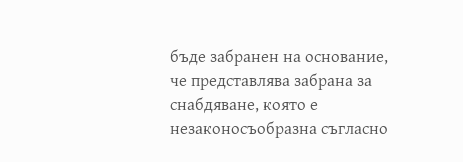бъде забранен на основание, че представлява забрана за снабдяване, която е незаконосъобразна съгласно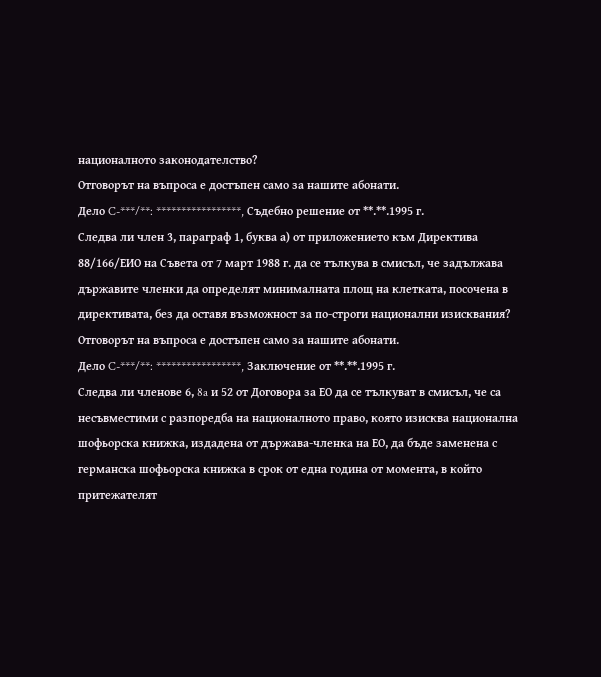националното законодателство?
Отговорът на въпроса е достъпен само за нашите абонати.
Дело C-***/**: *****************, Съдебно решение от **.**.1995 г.
Следва ли член 3, параграф 1, буква а) от приложението към Директива 88/166/ЕИО на Съвета от 7 март 1988 г. да се тълкува в смисъл, че задължава държавите членки да определят минималната площ на клетката, посочена в директивата, без да оставя възможност за по-строги национални изисквания?
Отговорът на въпроса е достъпен само за нашите абонати.
Дело C-***/**: *****************, Заключение от **.**.1995 г.
Следва ли членове 6, 8a и 52 от Договора за ЕО да се тълкуват в смисъл, че са несъвместими с разпоредба на националното право, която изисква национална шофьорска книжка, издадена от държава-членка на ЕО, да бъде заменена с германска шофьорска книжка в срок от една година от момента, в който притежателят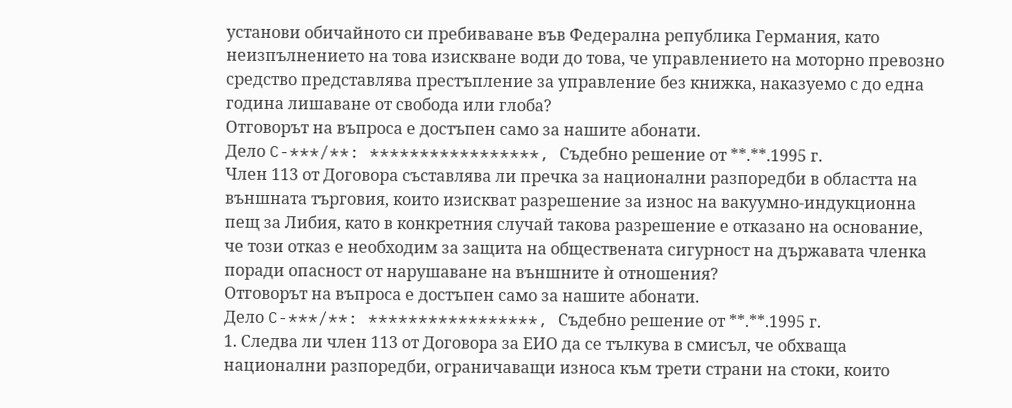установи обичайното си пребиваване във Федерална република Германия, като неизпълнението на това изискване води до това, че управлението на моторно превозно средство представлява престъпление за управление без книжка, наказуемо с до една година лишаване от свобода или глоба?
Отговорът на въпроса е достъпен само за нашите абонати.
Дело C-***/**: *****************, Съдебно решение от **.**.1995 г.
Член 113 от Договора съставлява ли пречка за национални разпоредби в областта на външната търговия, които изискват разрешение за износ на вакуумно-индукционна пещ за Либия, като в конкретния случай такова разрешение е отказано на основание, че този отказ е необходим за защита на обществената сигурност на държавата членка поради опасност от нарушаване на външните ѝ отношения?
Отговорът на въпроса е достъпен само за нашите абонати.
Дело C-***/**: *****************, Съдебно решение от **.**.1995 г.
1. Следва ли член 113 от Договора за ЕИО да се тълкува в смисъл, че обхваща национални разпоредби, ограничаващи износа към трети страни на стоки, които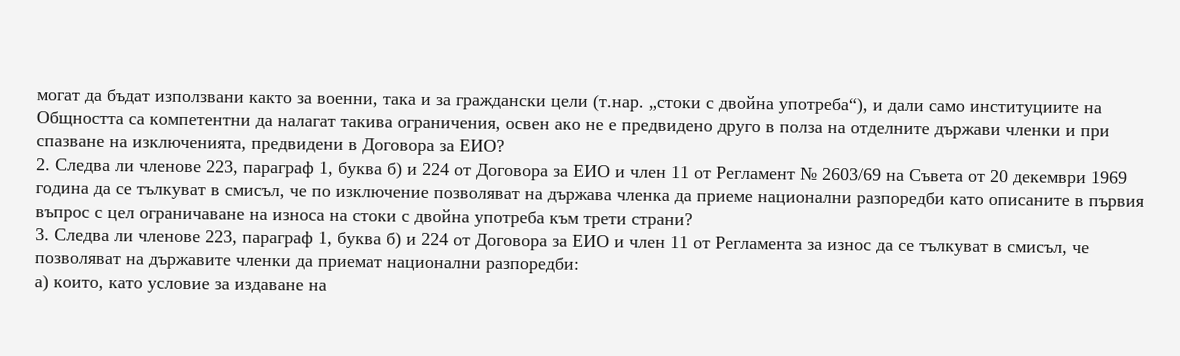могат да бъдат използвани както за военни, така и за граждански цели (т.нар. „стоки с двойна употреба“), и дали само институциите на Общността са компетентни да налагат такива ограничения, освен ако не е предвидено друго в полза на отделните държави членки и при спазване на изключенията, предвидени в Договора за ЕИО?
2. Следва ли членове 223, параграф 1, буква б) и 224 от Договора за ЕИО и член 11 от Регламент № 2603/69 на Съвета от 20 декември 1969 година да се тълкуват в смисъл, че по изключение позволяват на държава членка да приеме национални разпоредби като описаните в първия въпрос с цел ограничаване на износа на стоки с двойна употреба към трети страни?
3. Следва ли членове 223, параграф 1, буква б) и 224 от Договора за ЕИО и член 11 от Регламента за износ да се тълкуват в смисъл, че позволяват на държавите членки да приемат национални разпоредби:
а) които, като условие за издаване на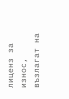лиценз за износ, възлагат на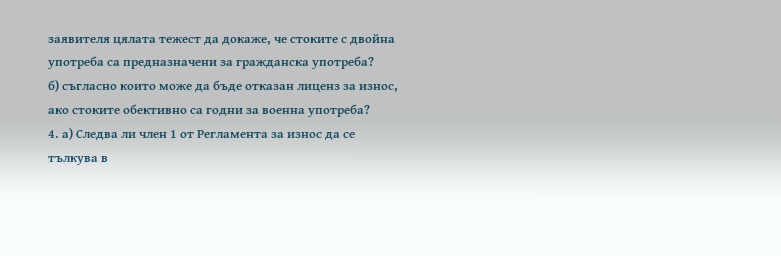заявителя цялата тежест да докаже, че стоките с двойна употреба са предназначени за гражданска употреба?
б) съгласно които може да бъде отказан лиценз за износ, ако стоките обективно са годни за военна употреба?
4. а) Следва ли член 1 от Регламента за износ да се тълкува в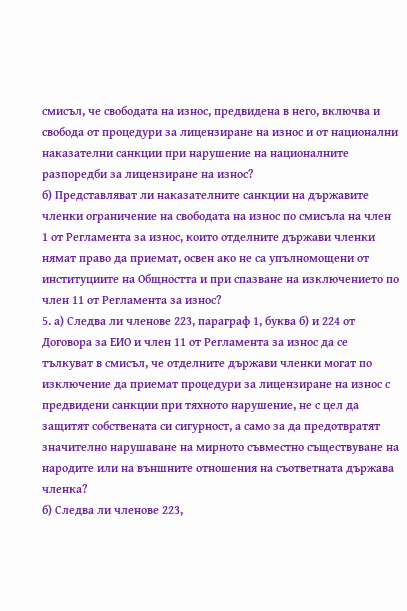смисъл, че свободата на износ, предвидена в него, включва и свобода от процедури за лицензиране на износ и от национални наказателни санкции при нарушение на националните разпоредби за лицензиране на износ?
б) Представляват ли наказателните санкции на държавите членки ограничение на свободата на износ по смисъла на член 1 от Регламента за износ, които отделните държави членки нямат право да приемат, освен ако не са упълномощени от институциите на Общността и при спазване на изключението по член 11 от Регламента за износ?
5. а) Следва ли членове 223, параграф 1, буква б) и 224 от Договора за ЕИО и член 11 от Регламента за износ да се тълкуват в смисъл, че отделните държави членки могат по изключение да приемат процедури за лицензиране на износ с предвидени санкции при тяхното нарушение, не с цел да защитят собствената си сигурност, а само за да предотвратят значително нарушаване на мирното съвместно съществуване на народите или на външните отношения на съответната държава членка?
б) Следва ли членове 223,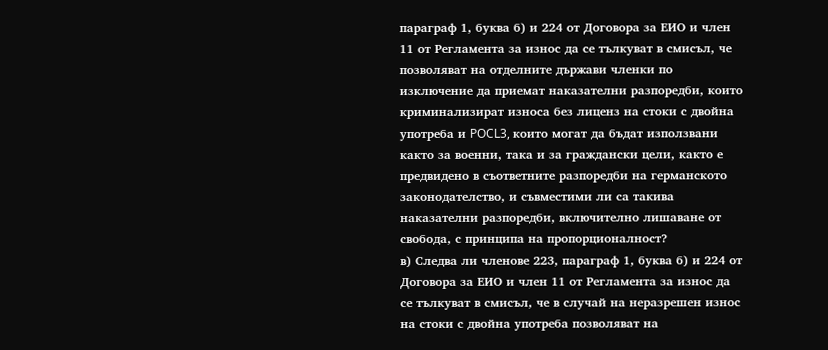параграф 1, буква б) и 224 от Договора за ЕИО и член 11 от Регламента за износ да се тълкуват в смисъл, че позволяват на отделните държави членки по изключение да приемат наказателни разпоредби, които криминализират износа без лиценз на стоки с двойна употреба и POCL3, които могат да бъдат използвани както за военни, така и за граждански цели, както е предвидено в съответните разпоредби на германското законодателство, и съвместими ли са такива наказателни разпоредби, включително лишаване от свобода, с принципа на пропорционалност?
в) Следва ли членове 223, параграф 1, буква б) и 224 от Договора за ЕИО и член 11 от Регламента за износ да се тълкуват в смисъл, че в случай на неразрешен износ на стоки с двойна употреба позволяват на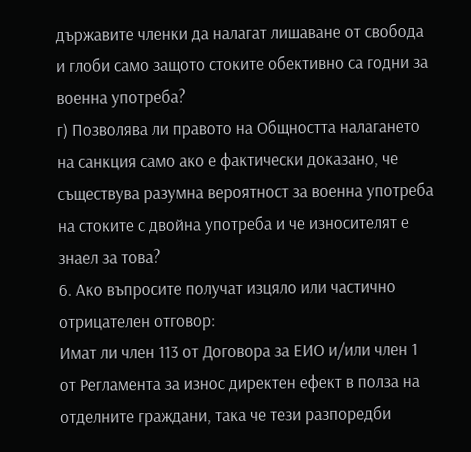държавите членки да налагат лишаване от свобода и глоби само защото стоките обективно са годни за военна употреба?
г) Позволява ли правото на Общността налагането на санкция само ако е фактически доказано, че съществува разумна вероятност за военна употреба на стоките с двойна употреба и че износителят е знаел за това?
6. Ако въпросите получат изцяло или частично отрицателен отговор:
Имат ли член 113 от Договора за ЕИО и/или член 1 от Регламента за износ директен ефект в полза на отделните граждани, така че тези разпоредби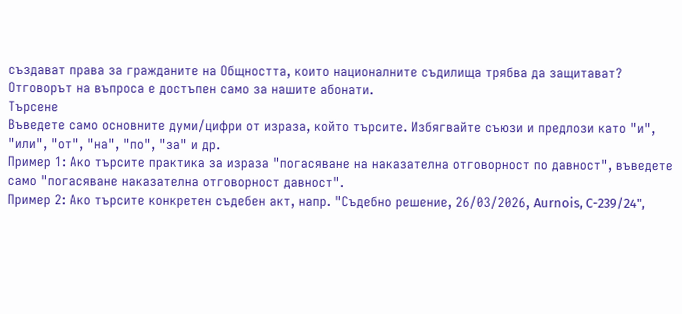създават права за гражданите на Общността, които националните съдилища трябва да защитават?
Отговорът на въпроса е достъпен само за нашите абонати.
Търсене
Въведете само основните думи/цифри от израза, който търсите. Избягвайте съюзи и предлози като "и", "или", "от", "на", "по", "за" и др.
Пример 1: Ако търсите практика за израза "погасяване на наказателна отговорност по давност", въведете само "погасяване наказателна отговорност давност".
Пример 2: Ако търсите конкретен съдебен акт, напр. "Съдебно решение, 26/03/2026, Aurnois, C-239/24",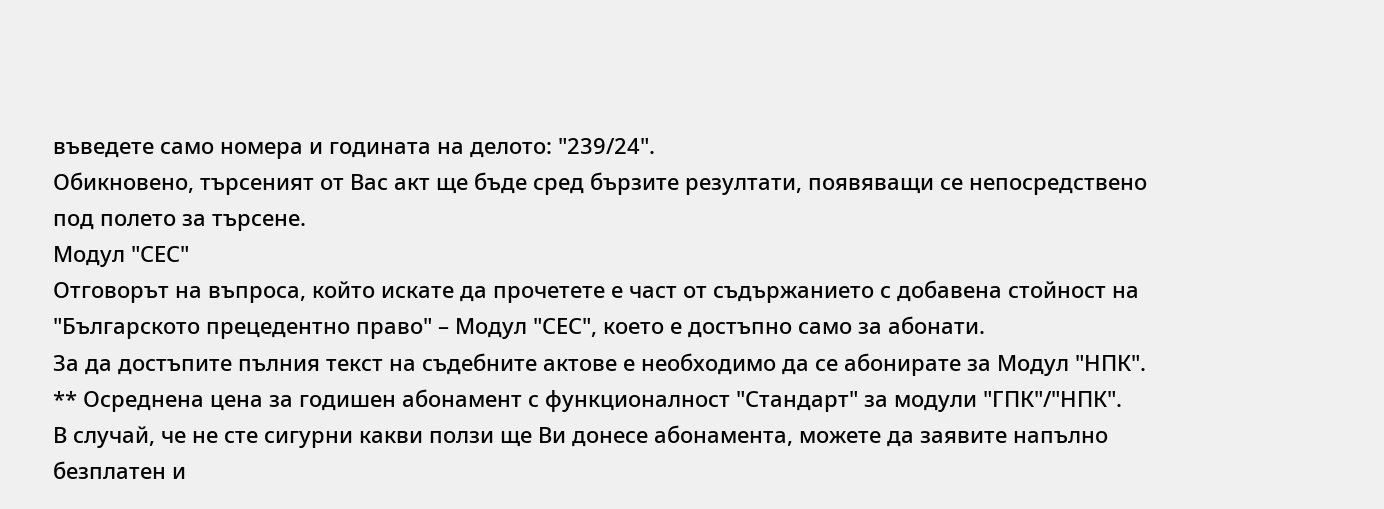въведете само номера и годината на делото: "239/24".
Обикновено, търсеният от Вас акт ще бъде сред бързите резултати, появяващи се непосредствено под полето за търсене.
Модул "СЕС"
Отговорът на въпроса, който искате да прочетете е част от съдържанието с добавена стойност на "Българското прецедентно право" – Модул "СЕС", което е достъпно само за абонати.
За да достъпите пълния текст на съдебните актове е необходимо да се абонирате за Модул "НПК".
** Осреднена цена за годишен абонамент с функционалност "Стандарт" за модули "ГПК"/"НПК".
В случай, че не сте сигурни какви ползи ще Ви донесе абонамента, можете да заявите напълно безплатен и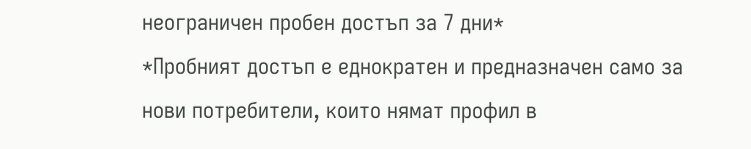неограничен пробен достъп за 7 дни*
*Пробният достъп е еднократен и предназначен само за нови потребители, които нямат профил в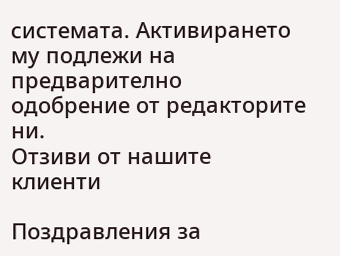системата. Активирането му подлежи на предварително одобрение от редакторите ни.
Отзиви от нашите клиенти

Поздравления за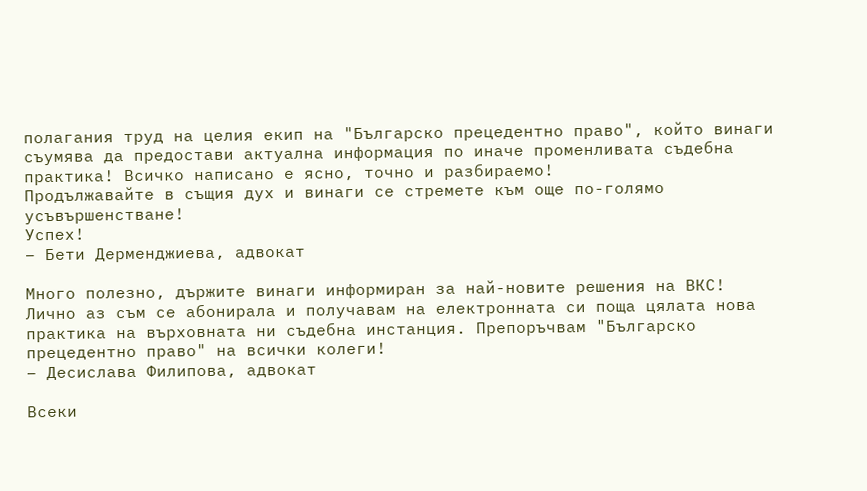полагания труд на целия екип на "Българско прецедентно право", който винаги съумява да предостави актуална информация по иначе променливата съдебна практика! Всичко написано е ясно, точно и разбираемо!
Продължавайте в същия дух и винаги се стремете към още по-голямо усъвършенстване!
Успех!
– Бети Дерменджиева, адвокат

Много полезно, държите винаги информиран за най-новите решения на ВКС! Лично аз съм се абонирала и получавам на електронната си поща цялата нова практика на върховната ни съдебна инстанция. Препоръчвам "Българско прецедентно право" на всички колеги!
– Десислава Филипова, адвокат

Всеки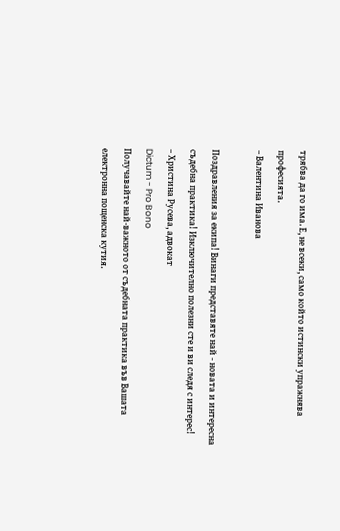трябва да го има. Е, не всеки, само който истински упражнява професията.
– Валентина Иванова

Поздравления за екипа! Винаги представяте най - новата и интересна съдебна практика! Изключително полезни сте и ви следя с интерес!
– Христина Русева, адвокат
Dictum - Pro Bono
Получавайте най-важното от съдебната практика във Вашата електронна пощенска кутия.